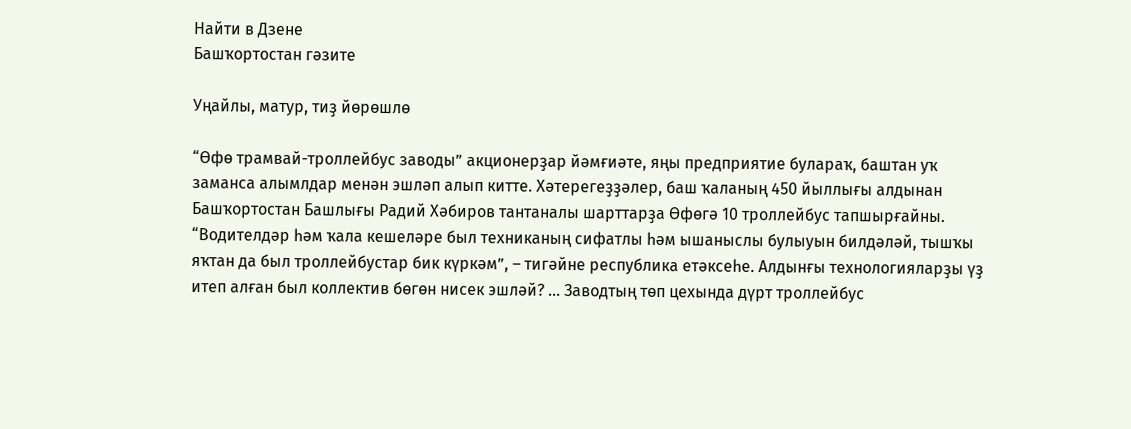Найти в Дзене
Башҡортостан гәзите

Уңайлы, матур, тиҙ йөрөшлө

“Өфө трамвай-троллейбус заводы” акционерҙар йәмғиәте, яңы предприятие булараҡ, баштан уҡ заманса алымлдар менән эшләп алып китте. Хәтерегеҙҙәлер, баш ҡаланың 450 йыллығы алдынан Башҡортостан Башлығы Радий Хәбиров тантаналы шарттарҙа Өфөгә 10 троллейбус тапшырғайны. “Водителдәр һәм ҡала кешеләре был техниканың сифатлы һәм ышаныслы булыуын билдәләй, тышҡы яҡтан да был троллейбустар бик күркәм”, – тигәйне республика етәксеһе. Алдынғы технологияларҙы үҙ итеп алған был коллектив бөгөн нисек эшләй? ... Заводтың төп цехында дүрт троллейбус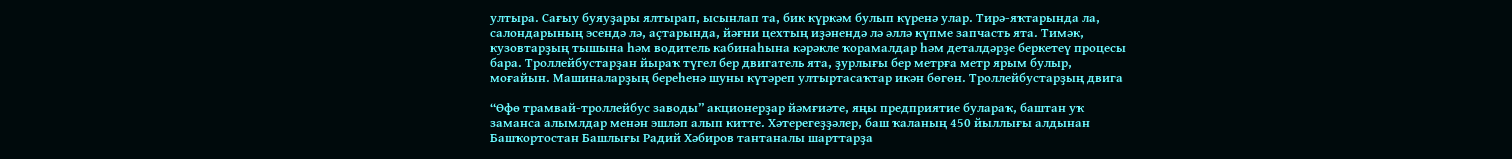ултыра. Сағыу буяуҙары ялтырап, ысынлап та, бик күркәм булып күренә улар. Тирә-яҡтарында ла, салондарының эсендә лә, аҫтарында, йәғни цехтың иҙәнендә лә әллә күпме запчасть ята. Тимәк, кузовтарҙың тышына һәм водитель кабинаһына кәрәкле ҡорамалдар һәм деталдәрҙе беркетеү процесы бара. Троллейбустарҙан йыраҡ түгел бер двигатель ята, ҙурлығы бер метрға метр ярым булыр, моғайын. Машиналарҙың береһенә шуны күтәреп ултыртасаҡтар икән бөгөн. Троллейбустарҙың двига

“Өфө трамвай-троллейбус заводы” акционерҙар йәмғиәте, яңы предприятие булараҡ, баштан уҡ заманса алымлдар менән эшләп алып китте. Хәтерегеҙҙәлер, баш ҡаланың 450 йыллығы алдынан Башҡортостан Башлығы Радий Хәбиров тантаналы шарттарҙа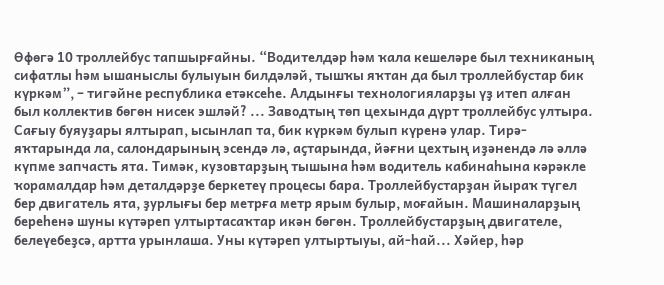Өфөгә 10 троллейбус тапшырғайны. “Водителдәр һәм ҡала кешеләре был техниканың сифатлы һәм ышаныслы булыуын билдәләй, тышҡы яҡтан да был троллейбустар бик күркәм”, – тигәйне республика етәксеһе. Алдынғы технологияларҙы үҙ итеп алған был коллектив бөгөн нисек эшләй? ... Заводтың төп цехында дүрт троллейбус ултыра. Сағыу буяуҙары ялтырап, ысынлап та, бик күркәм булып күренә улар. Тирә-яҡтарында ла, салондарының эсендә лә, аҫтарында, йәғни цехтың иҙәнендә лә әллә күпме запчасть ята. Тимәк, кузовтарҙың тышына һәм водитель кабинаһына кәрәкле ҡорамалдар һәм деталдәрҙе беркетеү процесы бара. Троллейбустарҙан йыраҡ түгел бер двигатель ята, ҙурлығы бер метрға метр ярым булыр, моғайын. Машиналарҙың береһенә шуны күтәреп ултыртасаҡтар икән бөгөн. Троллейбустарҙың двигателе, белеүебеҙсә, артта урынлаша. Уны күтәреп ултыртыуы, ай-һай... Хәйер, һәр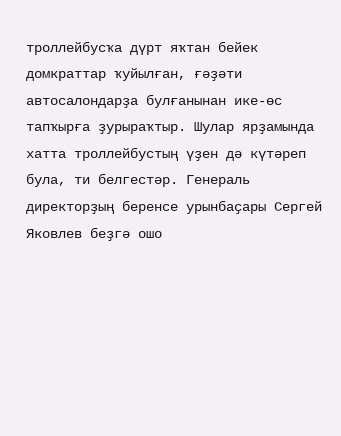троллейбусҡа дүрт яҡтан бейек домкраттар ҡуйылған, ғәҙәти автосалондарҙа булғанынан ике-өс тапҡырға ҙурыраҡтыр. Шулар ярҙамында хатта троллейбустың үҙен дә күтәреп була, ти белгестәр. Генераль директорҙың беренсе урынбаҫары Сергей Яковлев беҙгә ошо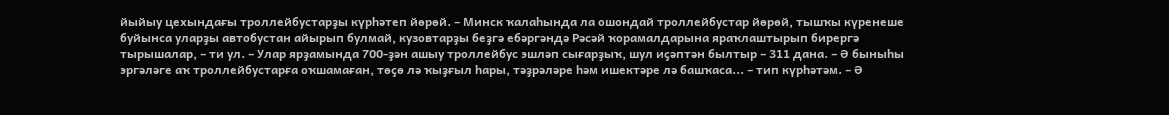йыйыу цехындағы троллейбустарҙы күрһәтеп йөрөй. – Минск ҡалаһында ла ошондай троллейбустар йөрөй, тышҡы күренеше буйынса уларҙы автобустан айырып булмай, кузовтарҙы беҙгә ебәргәндә Рәсәй ҡорамалдарына яраҡлаштырып бирергә тырышалар, – ти ул. – Улар ярҙамында 700-ҙән ашыу троллейбус эшләп сығарҙыҡ, шул иҫәптән былтыр – 311 дана. – Ә быныһы эргәләге аҡ троллейбустарға оҡшамаған, төҫө лә ҡыҙғыл һары, тәҙрәләре һәм ишектәре лә башҡаса... – тип күрһәтәм. – Ә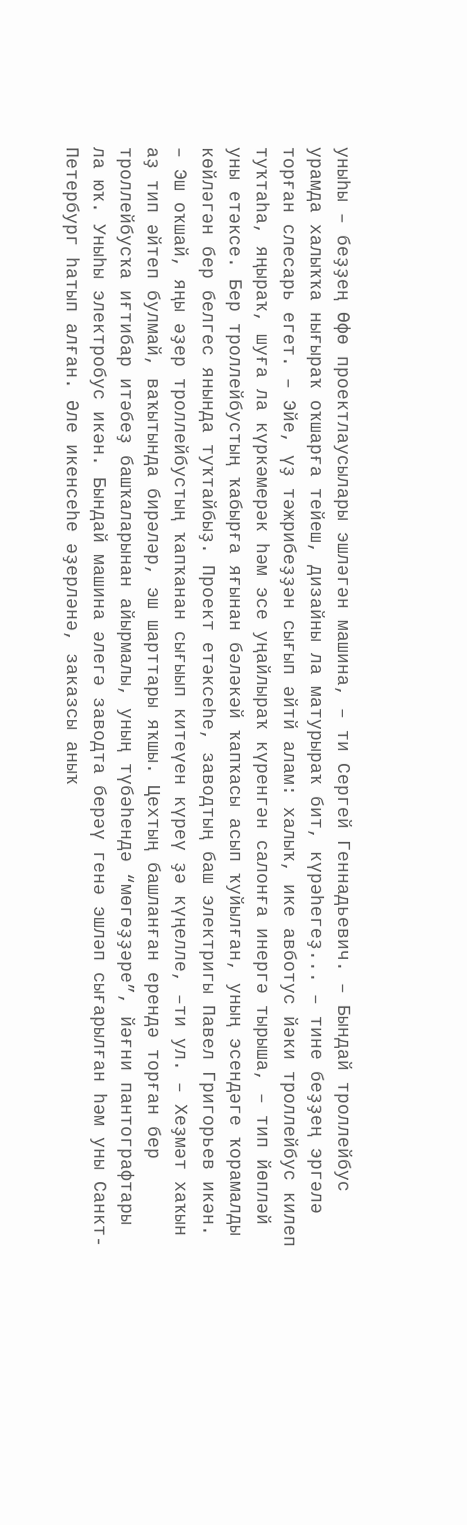уныһы – беҙҙең Өфө проектлаусылары эшләгән машина, – ти Сергей Геннадьевич. – Бындай троллейбус урамда халыҡҡа нығыраҡ оҡшарға тейеш, дизайны ла матурыраҡ бит, күрәһегеҙ... – тине беҙҙең эргәлә торған слесарь егет. – Эйе, үҙ тәжрибеҙҙән сығып әйтй алам: халыҡ, ике авботус йәки троллейбус килеп туҡтаһа, яңыраҡ, шуға ла күркәмерәк һәм эсе уңайлыраҡ күренгән салонға инергә тырыша, – тип йөпләй уны етәксе. Бер троллейбустың ҡабырға яғынан бәләкәй ҡапҡасы асып ҡуйылған, уның эсендәге ҡорамалды көйләгән бер белгес янында туҡтайбыҙ. Проект етәксеһе, заводтың баш электригы Павел Григорьев икән. – Эш оҡшай, яңы әҙер троллейбустың ҡапҡанан сығыып китеүен күреү ҙә күңелле, –ти ул. – Хеҙмәт хаҡын аҙ тип әйтеп булмай, ваҡытында бирәләр, эш шарттары яҡшы. Цехтың башланған ерендә торған бер троллейбусҡа иғтибар итәбеҙ башҡаларынан айырмалы, уның түбәһендә “мөгөҙҙәре”, йәғни пантографтары ла юҡ. Уныһы электробус икән. Бындай машина әлегә заводта берәү генә эшләп сығарылған һәм уны Санкт-Петербург һатып алған. Әле икенсеһе әҙерләнә, заказсы аныҡ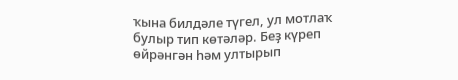ҡына билдәле түгел, ул мотлаҡ булыр тип көтәләр. Беҙ күреп өйрәнгән һәм ултырып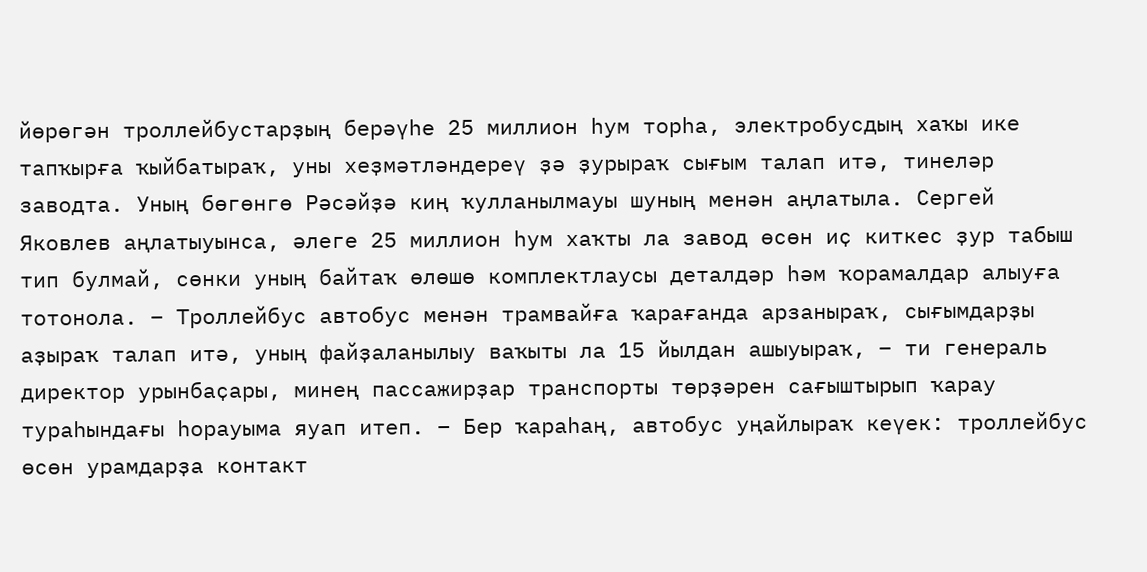йөрөгән троллейбустарҙың берәүһе 25 миллион һум торһа, электробусдың хаҡы ике тапҡырға ҡыйбатыраҡ, уны хеҙмәтләндереү ҙә ҙурыраҡ сығым талап итә, тинеләр заводта. Уның бөгөнгө Рәсәйҙә киң ҡулланылмауы шуның менән аңлатыла. Сергей Яковлев аңлатыуынса, әлеге 25 миллион һум хаҡты ла завод өсөн иҫ киткес ҙур табыш тип булмай, сөнки уның байтаҡ өлөшө комплектлаусы деталдәр һәм ҡорамалдар алыуға тотонола. – Троллейбус автобус менән трамвайға ҡарағанда арзаныраҡ, сығымдарҙы аҙыраҡ талап итә, уның файҙаланылыу ваҡыты ла 15 йылдан ашыуыраҡ, – ти генераль директор урынбаҫары, минең пассажирҙар транспорты төрҙәрен сағыштырып ҡарау тураһындағы һорауыма яуап итеп. – Бер ҡараһаң, автобус уңайлыраҡ кеүек: троллейбус өсөн урамдарҙа контакт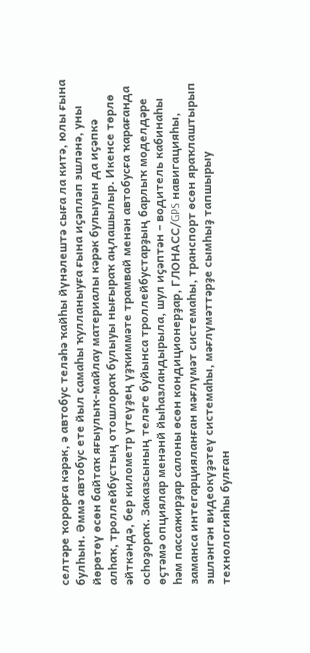селтәре ҡорорға кәрәк, ә автобус теләһә ҡайһы йүнәлештә сыға ла китә, юлы ғына булһын. Әммә автобус ете йыл самаһы ҡулланыуға ғына иҫәпләп эшләнә, уны йөрөтөү өсөн байтаҡ яғыулыҡ-майлау материалы кәрәк булыуын да иҫәпкә алһаҡ, троллейбустың отошлораҡ булыуы нығыраҡ аңлашылыр. Икенсе төрлө әйткәндә, бер километр үтеүҙең үҙҡиммәте трамвай менән автобусға ҡарағанда осһоҙораҡ. Заказсының теләге буйынса троллейбустарҙың барлыҡ моделдәре өҫтәмә опциялар менәнй йыһазландырыла, шул иҫәптән – водитель кабинаһы һәм пассажирҙар салоны өсөн кондиционерҙар, ГЛОНАСС/GPS навигацияһы, заманса интегарцияланған мәғлүмәт системаһы, транспорт өсөн яраҡлаштырып эшләнгән видеокүҙәтеү системаһы, мәғлүмәттәрҙе сымһыҙ тапшырыу технологияһы булған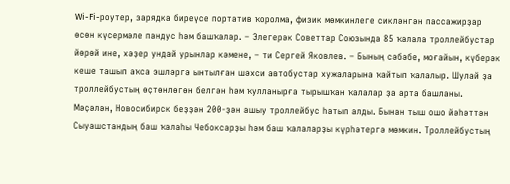Wi-Fi-роутер, зарядка биреүсе портатив ҡоролма, физик мөмкинлеге сикләнгән пассажирҙар өсөн күсермәле пандус һәм башҡалар. – Элегерәк Советтар Союзында 85 ҡалала троллейбустар йөрөй ине, хәҙер ундай урынлар кәмене, – ти Сергей Яковлев. – Бының сәбәбе, моғайын, күберәк кеше ташып аҡса эшләргә ынтылған шәхси автобустар хужаларына ҡайтып ҡалалыр. Шулай ҙа троллейбустың өҫтөнлөгөн белгән һәм ҡулланырға тырышҡан ҡалалар ҙа арта башланы. Мәҫәлән, Новосибирск беҙҙән 200-ҙән ашыу троллейбус һатып алды. Бынан тыш ошо йәһәттән Сыуашстандың баш ҡалаһы Чебоксарҙы һәм баш ҡалаларҙы күрһәтергә мөмкин. Троллейбустың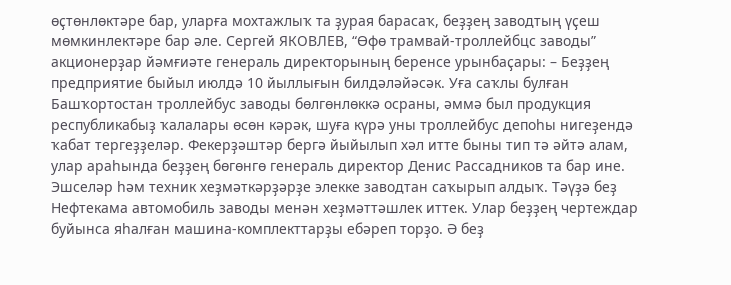өҫтөнлөктәре бар, уларға мохтажлыҡ та ҙурая барасаҡ, беҙҙең заводтың үҫеш мөмкинлектәре бар әле. Сергей ЯКОВЛЕВ, “Өфө трамвай-троллейбцс заводы” акционерҙар йәмғиәте генераль директорының беренсе урынбаҫары: – Беҙҙең предприятие быйыл июлдә 10 йыллығын билдәләйәсәк. Уға саҡлы булған Башҡортостан троллейбус заводы бөлгөнлөккә осраны, әммә был продукция республикабыҙ ҡалалары өсөн кәрәк, шуға күрә уны троллейбус депоһы нигеҙендә ҡабат тергеҙҙеләр. Фекерҙәштәр бергә йыйылып хәл итте быны тип тә әйтә алам, улар араһында беҙҙең бөгөнгө генераль директор Денис Рассадников та бар ине. Эшселәр һәм техник хеҙмәткәрҙәрҙе элекке заводтан саҡырып алдыҡ. Тәүҙә беҙ Нефтекама автомобиль заводы менән хеҙмәттәшлек иттек. Улар беҙҙең чертеждар буйынса яһалған машина-комплекттарҙы ебәреп торҙо. Ә беҙ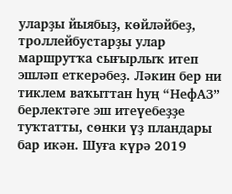уларҙы йыябыҙ, көйләйбеҙ, троллейбустарҙы улар маршрутҡа сығырлыҡ итеп эшләп еткерәбеҙ. Ләкин бер ни тиклем ваҡыттан һуң “НефАЗ” берлектәге эш итеүебеҙҙе туҡтатты, сөнки үҙ пландары бар икән. Шуға күрә 2019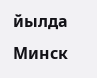йылда Минск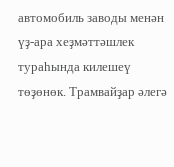автомобиль заводы менән үҙ-ара хеҙмәттәшлек тураһында килешеү төҙөнөк. Трамвайҙар әлегә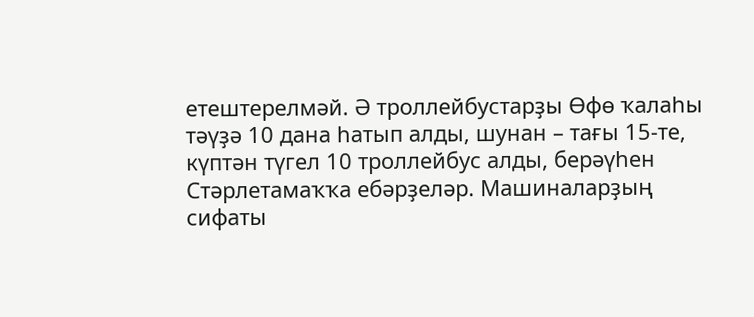етештерелмәй. Ә троллейбустарҙы Өфө ҡалаһы тәүҙә 10 дана һатып алды, шунан – тағы 15-те, күптән түгел 10 троллейбус алды, берәүһен Стәрлетамаҡҡа ебәрҙеләр. Машиналарҙың сифаты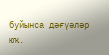буйынса дәғүәләр юҡ.